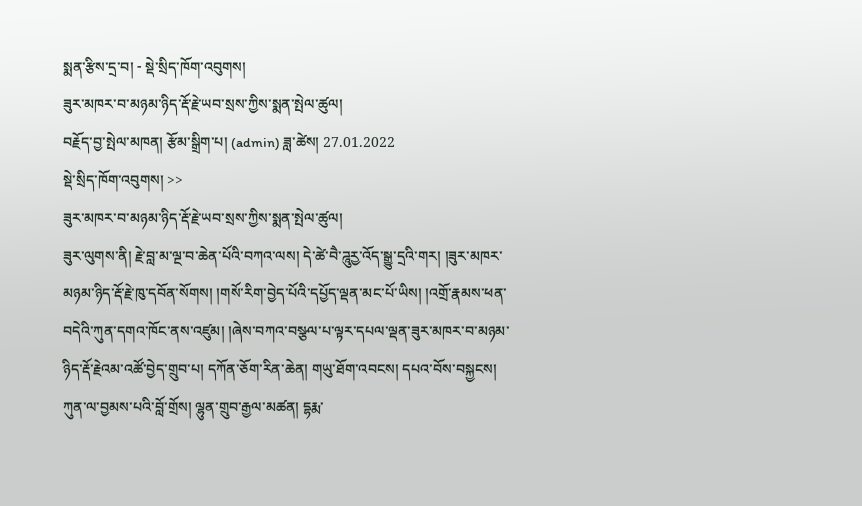སྨན་རྩིས་དྲ་བ། - སྡེ་སྲིད་ཁོག་འབུགས།
ཟུར་མཁར་བ་མཉམ་ཉིད་རྡོ་རྗེ་ཡབ་སྲས་ཀྱིས་སྨན་སྤེལ་ཚུལ།
བརྗོད་བྱ་སྤེལ་མཁན། རྩོམ་སྒྲིག་པ། (admin) ཟླ་ཚེས། 27.01.2022
སྡེ་སྲིད་ཁོག་འབུགས། >>
ཟུར་མཁར་བ་མཉམ་ཉིད་རྡོ་རྗེ་ཡབ་སྲས་ཀྱིས་སྨན་སྤེལ་ཚུལ།
ཟུར་ལུགས་ནི། རྗེ་བླ་མ་ལྔ་བ་ཆེན་པོའི་བཀའ་ལས། དེ་ཚེ་བཻ་ཌཱུརྱ་འོད་སྒྱུ་དྲའི་གར། །ཟུར་མཁར་མཉམ་ཉིད་རྡོ་རྗེ་ཁུ་དབོན་སོགས། །གསོ་རིག་བྱེད་པོའི་དཔྱོད་ལྡན་མང་པོ་ཡིས། །འགྲོ་རྣམས་ཕན་བདེའི་ཀུན་དགའ་ཁོང་ནས་འཛུམ། །ཞེས་བཀའ་བསྩལ་པ་ལྟར་དཔལ་ལྡན་ཟུར་མཁར་བ་མཉམ་ཉིད་རྡོ་རྗེའམ་འཚོ་བྱེད་གྲུབ་པ། དཀོན་ཅོག་རིན་ཆེན། གཡུ་ཐོག་འབངས། དཔའ་བོས་བསྐྱངས། ཀུན་ལ་བྱམས་པའི་བློ་གྲོས། ལྷུན་གྲུབ་རྒྱལ་མཚན། དྷརྨ་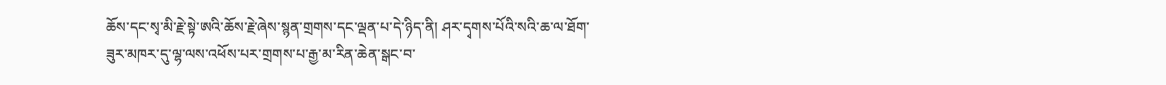ཆོས་དང་སྭ་མི་རྗེ་སྟེ་ཨའི་ཆོས་རྗེ་ཞེས་སྙན་གྲགས་དང་ལྡན་པ་དེ་ཉིད་ནི། ཤར་དྭགས་པོའི་སའི་ཆ་ལ་ཐོག་ཟུར་མཁར་དུ་ལྷ་ལས་འཕོས་པར་གྲགས་པ་རྒྱ་མ་རིན་ཆེན་སྒང་བ་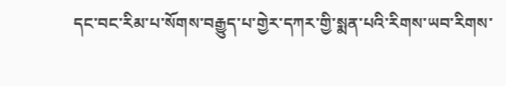དང་བང་རིམ་པ་སོགས་བརྒྱུད་པ་གྱེར་དཀར་གྱི་སྨན་པའི་རིགས་ཡབ་རིགས་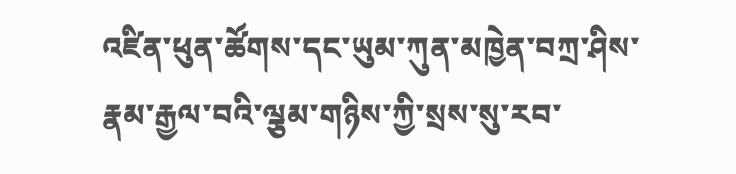འཛིན་ཕུན་ཚོགས་དང་ཡུམ་ཀུན་མཁྱེན་བཀྲ་ཤིས་རྣམ་རྒྱལ་བའི་ལྕམ་གཉིས་ཀྱི་སྲས་སུ་རབ་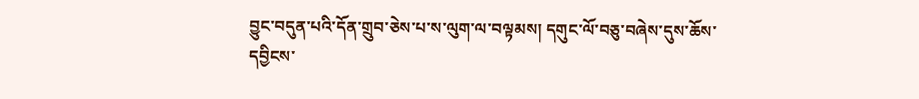བྱུང་བདུན་པའི་དོན་གྲུབ་ཅེས་པ་ས་ལུག་ལ་བལྟམས། དགུང་ལོ་བཅུ་བཞེས་དུས་ཆོས་དབྱིངས་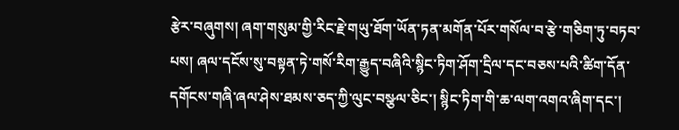རྩེར་བཞུགས། ཞག་གསུམ་གྱི་རིང་རྗེ་གཡུ་ཐོག་ཡོན་ཏན་མགོན་པོར་གསོལ་བ་རྩེ་གཅིག་ཏུ་བཏབ་པས། ཞལ་དངོས་སུ་བསྟན་ཏེ་གསོ་རིག་རྒྱུད་བཞིའི་སྙིང་ཏིག་ཤོག་དྲིལ་དང་བཅས་པའི་ཚིག་དོན་དགོངས་གཞི་ཞལ་ཤེས་ཐམས་ཅད་ཀྱི་ལུང་བསྩལ་ཅིང་། སྙིང་ཏིག་གི་ཆ་ལག་འགའ་ཞིག་དང་།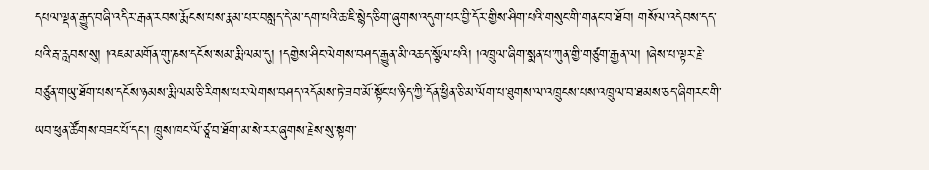དཔལ་ལྡན་རྒྱུད་བཞི་འདིར་རྒན་རབས་རྨོངས་པས་རྣམ་པར་བསླད་དེ་མ་དག་པའི་ཆ་ཇི་སྙེད་ཅིག་ཞུགས་འདུག་པར་བྱི་དོར་གྱིས་ཤིག་པའི་གསུང་གི་གནང་བ་ཐོབ། གསོལ་འདེབས་དད་པའི་རྦ་རླབས་སུ། །འཇམ་མགོན་གུ་ཎས་དངོས་སམ་རྨི་ལམ་དུ། །དགྱེས་ཤིང་ལེགས་བཤད་རྒྱུན་མི་འཆད་སྩོལ་པའི། །འཁྲུལ་ཞིག་སྨན་པ་ཀུན་གྱི་གཙུག་རྒྱན་ལ། །ཞེས་པ་ལྟར་རྗེ་བཙུན་གཡུ་ཐོག་པས་དངོས་ཉམས་རྨི་ལམ་ཅི་རིགས་པར་ལེགས་བཤད་འདོམས་ཏེ་ཟབ་མོ་སྟོང་པ་ཉིད་ཀྱི་དོན་ཕྱིན་ཅི་མ་ལོག་པ་ཐུགས་ལ་འཁྲུངས་པས་འཁྲུལ་བ་ཐམས་ཅད་ཞིགརང་གི་ཡབ་ཕུན་ཚོགས་བཟང་པོ་དང་། ཁྲུས་ཁང་ལོ་ཙཱ་བ་ཐོག་མ་སེ་རར་ཞུགས་རྗེས་སུ་སྟག་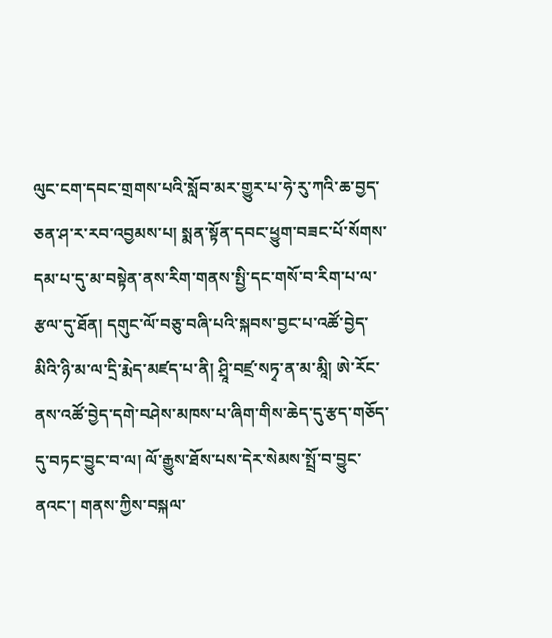ལུང་ངག་དབང་གྲགས་པའི་སློབ་མར་གྱུར་པ་ཧེ་རུ་ཀའི་ཆ་བྱད་ཅན་ཤ་ར་རབ་འབྱམས་པ། སྨན་སྟོན་དབང་ཕྱུག་བཟང་པོ་སོགས་དམ་པ་དུ་མ་བསྟེན་ནས་རིག་གནས་སྤྱི་དང་གསོ་བ་རིག་པ་ལ་རྩལ་དུ་ཐོན། དགུང་ལོ་བཅུ་བཞི་པའི་སྐབས་བྱང་པ་འཚོ་བྱེད་མིའི་ཉི་མ་ལ་དྲི་རྨེད་མཛད་པ་ནི། ཤྲཱི་བཛྲ་སཏྭ་ན་མ་མཱི། ཨེ་རོང་ནས་འཚོ་བྱེད་དགེ་བཤེས་མཁས་པ་ཞིག་གིས་ཆེད་དུ་རྩད་གཅོད་དུ་བཏང་བྱུང་བ་ལ། ལོ་རྒྱུས་ཐོས་པས་དེར་སེམས་སྤྲོ་བ་བྱུང་ནའང་། གནས་ཀྱིས་བསྐལ་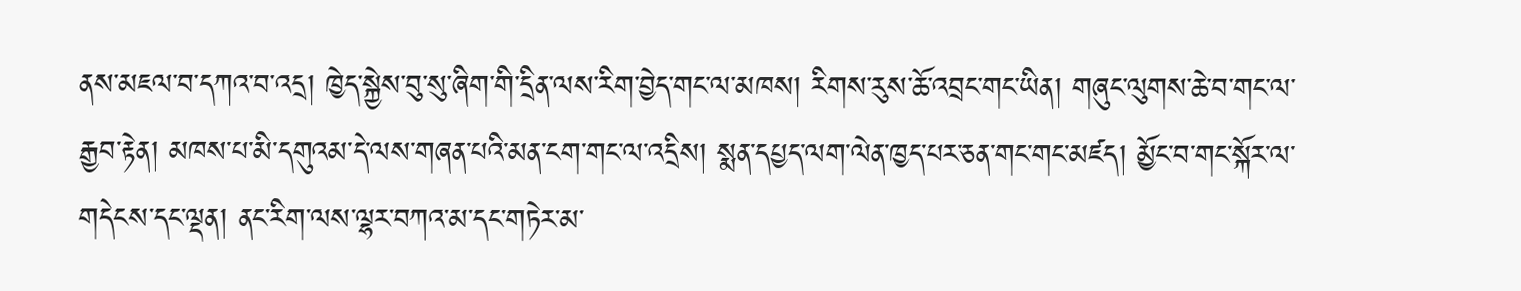ནས་མཇལ་བ་དཀའ་བ་འདྲ། ཁྱེད་སྐྱེས་བུ་སུ་ཞིག་གི་དྲིན་ལས་རིག་བྱེད་གང་ལ་མཁས། རིགས་རུས་ཆོ་འབྲང་གང་ཡིན། གཞུང་ལུགས་ཆེ་བ་གང་ལ་རྒྱབ་རྟེན། མཁས་པ་མི་དགུའམ་དེ་ལས་གཞན་པའི་མན་ངག་གང་ལ་འདྲིས། སྨན་དཔྱད་ལག་ལེན་ཁྱད་པར་ཅན་གང་གང་མཛད། མྱོང་བ་གང་སྐོར་ལ་གདེངས་དང་ལྡན། ནང་རིག་ལས་ལྷར་བཀའ་མ་དང་གཏེར་མ་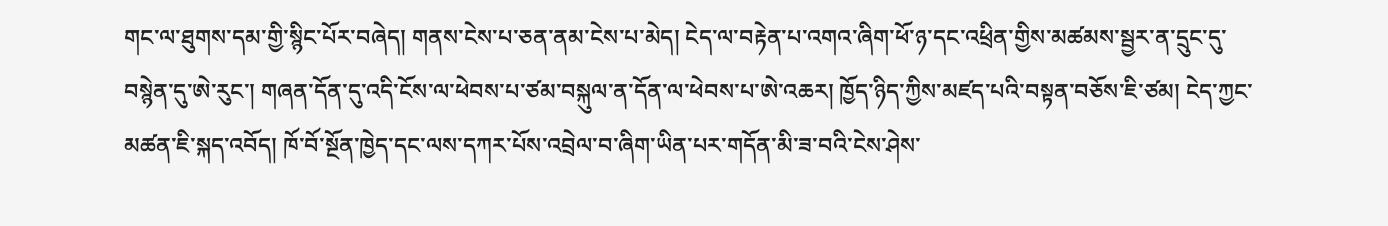གང་ལ་ཐུགས་དམ་གྱི་སྙིང་པོར་བཞེད། གནས་ངེས་པ་ཅན་ནམ་ངེས་པ་མེད། ངེད་ལ་བརྟེན་པ་འགའ་ཞིག་ཕོ་ཉ་དང་འཕྲིན་གྱིས་མཚམས་སྦྱར་ན་དྲུང་དུ་བསྙེན་དུ་ཨེ་རུང་། གཞན་དོན་དུ་འདི་ངོས་ལ་ཕེབས་པ་ཙམ་བསྐུལ་ན་དོན་ལ་ཕེབས་པ་ཨེ་འཆར། ཁྱོད་ཉིད་ཀྱིས་མཛད་པའི་བསྟན་བཅོས་ཇི་ཙམ། ངེད་ཀྱང་མཚན་ཇི་སྐད་འབོད། ཁོ་བོ་སྔོན་ཁྱེད་དང་ལས་དཀར་པོས་འབྲེལ་བ་ཞིག་ཡིན་པར་གདོན་མི་ཟ་བའི་ངེས་ཤེས་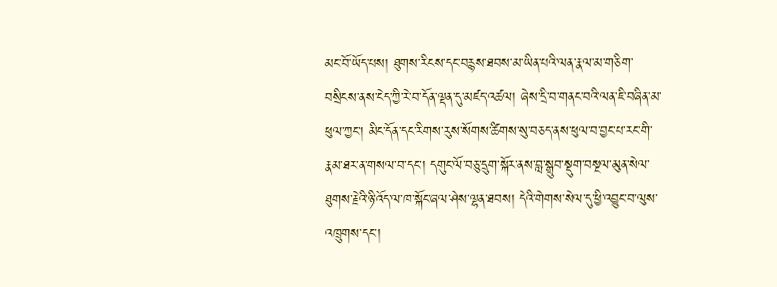མང་བོ་ཡོད་པས། ཐུགས་རིངས་དང་བརྙས་ཐབས་མ་ཡིན་པའི་ལན་རྣལ་མ་གཅིག་བསྲིངས་ནས་ངེད་ཀྱི་རེ་བ་དོན་ལྡན་དུ་མཛད་འཚལ། ཞེས་དྲི་བ་གནང་བའི་ལན་ཇི་བཞིན་མ་ཕུལ་ཀྱང་། མིང་དོན་དང་རིགས་རུས་སོགས་ཚིགས་སུ་བཅད་ནས་ཕུལ་བ་བྱང་པ་རང་གི་རྣམ་ཐར་ན་གསལ་བ་དང་། དགུང་ལོ་བཅུ་དྲུག་སྐོར་ནས་བླ་སྒྲུབ་སྡུག་བསྔལ་མུན་སེལ་ཐུགས་རྗེའི་ཉི་འོད་ལ་ཁ་སྐོང་ཞལ་ཤེས་ལྷན་ཐབས། དེའི་གེགས་སེལ་དུ་ཕྱི་འབྱུང་བ་ལུས་འཁྲུགས་དང་།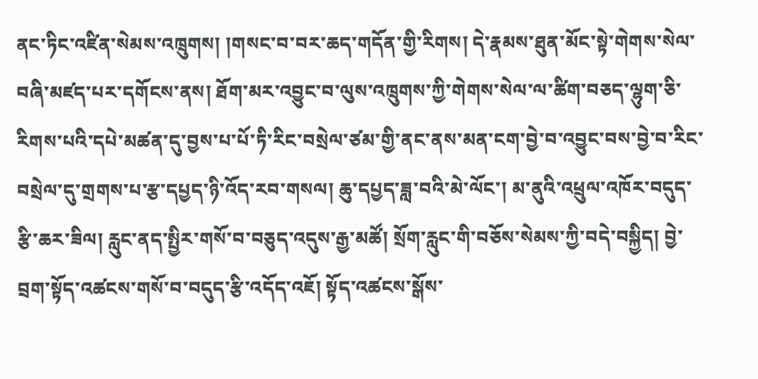ནང་ཏིང་འཛིན་སེམས་འཁྲུགས། །གསང་བ་བར་ཆད་གདོན་གྱི་རིགས། དེ་རྣམས་ཐུན་མོང་སྟེ་གེགས་སེལ་བཞི་མཛད་པར་དགོངས་ནས། ཐོག་མར་འབྱུང་བ་ལུས་འཁྲུགས་ཀྱི་གེགས་སེལ་ལ་ཚིག་བཅད་ལྷུག་ཅི་རིགས་པའི་དཔེ་མཚན་དུ་བྱས་པ་པོ་ཏི་རིང་བསྲེལ་ཙམ་གྱི་ནང་ནས་མན་ངག་བྱེ་བ་འབྱུང་བས་བྱེ་བ་རིང་བསྲེལ་དུ་གྲགས་པ་རྩ་དཔྱད་ཉི་འོད་རབ་གསལ། ཆུ་དཔྱད་ཟླ་བའི་མེ་ལོང་། མ་ནུའི་འཕྲུལ་འཁོར་བདུད་རྩི་ཆར་ཟིལ། རླུང་ནད་སྤྱིར་གསོ་བ་བཅུད་འདུས་རྒྱ་མཚོ། སྲོག་རླུང་གི་བཅོས་སེམས་ཀྱི་བདེ་བསྐྱིད། བྱེ་བྲག་སྟོད་འཚངས་གསོ་བ་བདུད་རྩི་འདོད་འཇོ། སྟོད་འཚངས་སྒོས་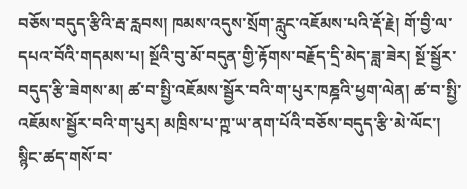བཅོས་བདུད་རྩིའི་རྦ་རླབས། ཁམས་འདུས་སྲོག་རླུང་འཇོམས་པའི་རྡོ་རྗེ། གོ་བྱི་ལ་དཔའ་བོའི་གདམས་པ། སྔོའི་བུ་མོ་བདུན་གྱི་རྟོགས་བརྗོད་དྲི་མེད་ཟླ་ཟེར། སྔོ་སྦྱོར་བདུད་རྩི་ཟེགས་མ། ཚ་བ་སྤྱི་འཇོམས་སྦྱོར་བའི་ག་པུར་ཁཎྜའི་ཕྱག་ལེན། ཚ་བ་སྤྱི་འཇོམས་སྦྱོར་བའི་ག་པུར། མཁྲིས་པ་ཀྵ་ཡ་ནག་པོའི་བཅོས་བདུད་རྩི་མེ་ལོང་། སྙིང་ཚད་གསོ་བ་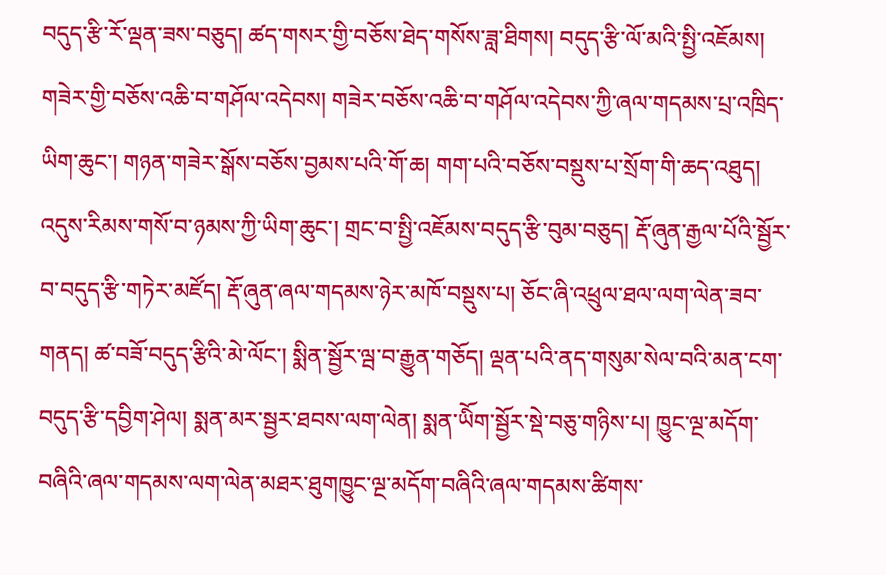བདུད་རྩི་རོ་ལྡན་ཟས་བཅུད། ཚད་གསར་གྱི་བཅོས་ཐེད་གསོས་ཟླ་ཐིགས། བདུད་རྩི་ལོ་མའི་སྤྱི་འཇོམས། གཟེར་གྱི་བཅོས་འཆི་བ་གཤོལ་འདེབས། གཟེར་བཅོས་འཆི་བ་གཤོལ་འདེབས་ཀྱི་ཞལ་གདམས་པྲ་འཁྲིད་ཡིག་ཆུང་། གཉན་གཟེར་སྒོས་བཅོས་བྱམས་པའི་གོ་ཆ། གག་པའི་བཅོས་བསྡུས་པ་སྲོག་གི་ཆད་འཐུད། འདུས་རིམས་གསོ་བ་ཉམས་ཀྱི་ཡིག་ཆུང་། གྲང་བ་སྤྱི་འཇོམས་བདུད་རྩི་བུམ་བཅུད། རྡོ་ཞུན་རྒྱལ་པོའི་སྦྱོར་བ་བདུད་རྩི་གཏེར་མཛོད། རྡོ་ཞུན་ཞལ་གདམས་ཉེར་མཁོ་བསྡུས་པ། ཅོང་ཞི་འཕྲུལ་ཐལ་ལག་ལེན་ཟབ་གནད། ཚ་བཟོ་བདུད་རྩིའི་མེ་ལོང་། སྨིན་སྦྱོར་ལྦ་བ་རྒྱུན་གཅོད། ལྡན་པའི་ནད་གསུམ་སེལ་བའི་མན་ངག་བདུད་རྩི་དབྱིག་ཤེལ། སྨན་མར་སྦྱར་ཐབས་ལག་ལེན། སྨན་ཡིོག་སྦྱོར་སྡེ་བཅུ་གཉིས་པ། ཁྱུང་ལྔ་མདོག་བཞིའི་ཞལ་གདམས་ལག་ལེན་མཐར་ཐུགཁྱུང་ལྔ་མདོག་བཞིའི་ཞལ་གདམས་ཚིགས་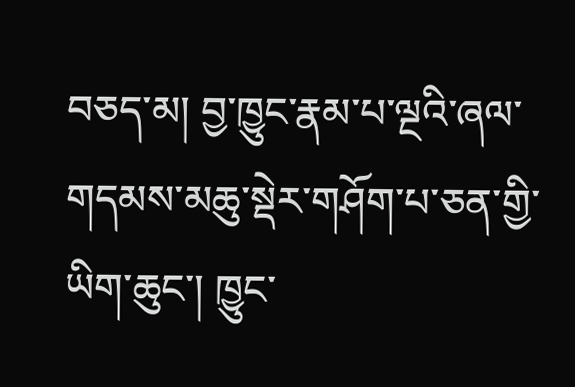བཅད་མ། བྱ་ཁྱུང་རྣམ་པ་ལྔའི་ཞལ་གདམས་མཆུ་སྡེར་གཤོག་པ་ཅན་གྱི་ཡིག་ཆུང་། ཁྱུང་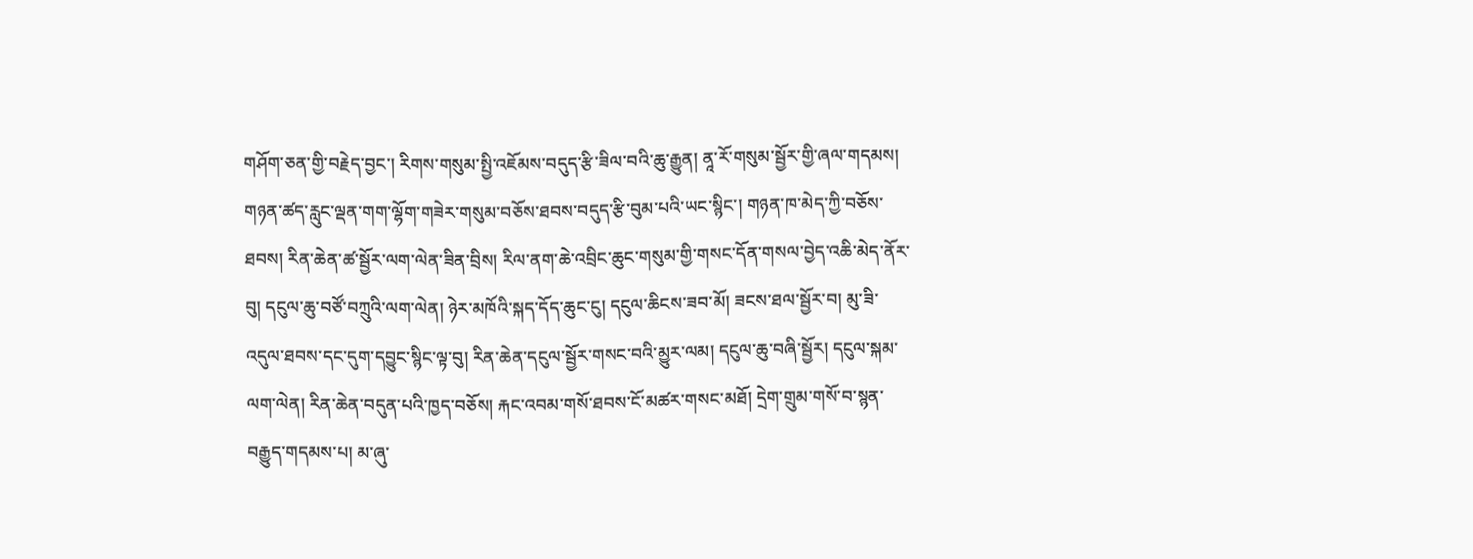གཤོག་ཅན་གྱི་བརྗེད་བྱང་། རིགས་གསུམ་སྤྱི་འཇོམས་བདུད་རྩི་ཟིལ་བའི་ཆུ་རྒྱུན། ནཱ་རོ་གསུམ་སྦྱོར་གྱི་ཞལ་གདམས། གཉན་ཚད་རླུང་ལྡན་གག་ལྷོག་གཟེར་གསུམ་བཅོས་ཐབས་བདུད་རྩི་བུམ་པའི་ཡང་སྙིང་། གཉན་ཁ་མེད་ཀྱི་བཅོས་ཐབས། རིན་ཆེན་ཚ་སྦྱོར་ལག་ལེན་ཟིན་བྲིས། རིལ་ནག་ཆེ་འབྲིང་ཆུང་གསུམ་གྱི་གསང་དོན་གསལ་བྱེད་འཆི་མེད་ནོར་བུ། དངུལ་ཆུ་བཙོ་བཀྲུའི་ལག་ལེན། ཉེར་མཁོའི་སྐད་དོད་ཆུང་ངུ། དངུལ་ཆིངས་ཟབ་མོ། ཟངས་ཐལ་སྦྱོར་བ། མུ་ཟི་འདུལ་ཐབས་དང་དུག་དབྱུང་སྙིང་ལྟ་བུ། རིན་ཆེན་དངུལ་སྦྱོར་གསང་བའི་མྱུར་ལམ། དངུལ་ཆུ་བཞི་སྦྱོར། དངུལ་སྐམ་ལག་ལེན། རིན་ཆེན་བདུན་པའི་ཁྱད་བཅོས། རྐང་འབམ་གསོ་ཐབས་ངོ་མཚར་གསང་མཐོ། དྲེག་གྲུམ་གསོ་བ་སྙན་བརྒྱུད་གདམས་པ། མ་ཞུ་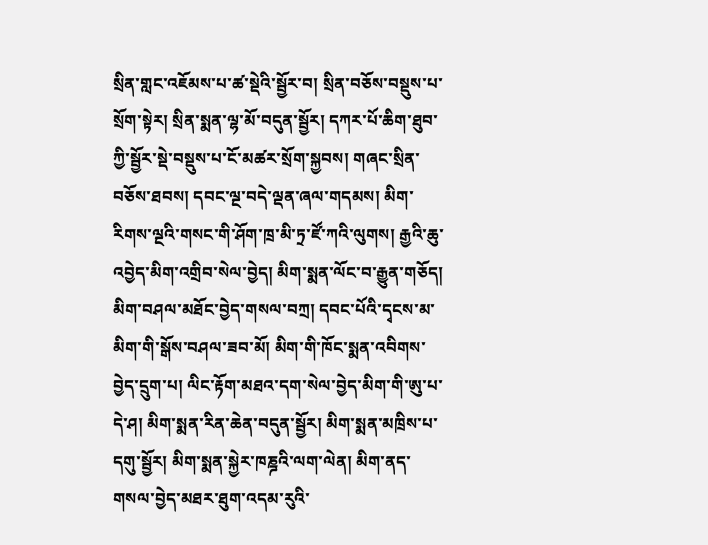སྲིན་གླང་འཇོམས་པ་ཚ་སྡེའི་སྦྱོར་བ། སྲིན་བཅོས་བསྡུས་པ་སྲོག་སྟེར། སྲིན་སྨན་ལྷ་མོ་བདུན་སྦྱོར། དཀར་པོ་ཆིག་ཐུབ་ཀྱི་སྦྱོར་སྡེ་བསྡུས་པ་ངོ་མཚར་སྲོག་སྐྱབས། གཞང་སྲིན་བཅོས་ཐབས། དབང་ལྔ་བདེ་ལྡན་ཞལ་གདམས། མིག་རིགས་ལྔའི་གསང་གི་ཤོག་ཁྲ་མི་ཏྲ་ཛོ་ཀའི་ལུགས། རྒྱའི་ཆུ་འབྱེད་མིག་འགྲིབ་སེལ་བྱེད། མིག་སྨན་ལོང་བ་རྒྱུན་གཅོད། མིག་བཤལ་མཐོང་བྱེད་གསལ་བཀྲ། དབང་པོའི་དྭངས་མ་མིག་གི་སྒོས་བཤལ་ཟབ་མོ། མིག་གི་ཁོང་སྨན་འབིགས་བྱེད་དྲུག་པ། ལིང་རྟོག་མཐའ་དག་སེལ་བྱེད་མིག་གི་ཨུ་པ་དེ་ཤ། མིག་སྨན་རིན་ཆེན་བདུན་སྦྱོར། མིག་སྨན་མཁྲིས་པ་དགུ་སྦྱོར། མིག་སྨན་སྐྱེར་ཁཎྜའི་ལག་ལེན། མིག་ནད་གསལ་བྱེད་མཐར་ཐུག་འདམ་རུའི་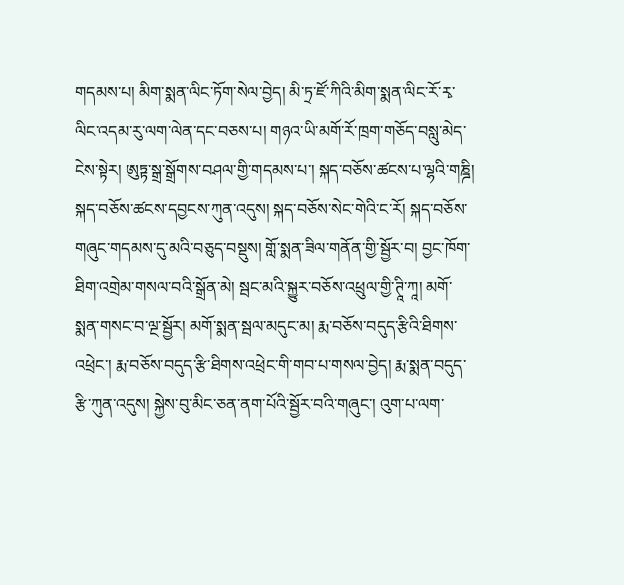གདམས་པ། མིག་སྨན་ལིང་ཏོག་སེལ་བྱེད། མི་ཏྲ་ཛོ་ཀིའི་མིག་སྨན་ལིང་རོ་རྭ་ལིང་འདམ་རུ་ལག་ལེན་དང་བཅས་པ། གཉའ་ཡི་མགོ་རོ་ཁྲག་གཅོད་བསླུ་མེད་ངེས་སྟེར། ཨུཏྟ་སྒྲ་སྒྲོགས་བཤལ་གྱི་གདམས་པ་། སྐད་བཅོས་ཚངས་པ་ལྷའི་གཎྜི། སྐད་བཅོས་ཚངས་དབྱངས་ཀུན་འདུས། སྐད་བཅོས་སེང་གེའི་ང་རོ། སྐད་བཅོས་གཞུང་གདམས་དུ་མའི་བཅུད་བསྡུས། གློ་སྨན་ཟིལ་གནོན་གྱི་སྦྱོར་བ། བྱང་ཁོག་ཐིག་འགྲེམ་གསལ་བའི་སྒྲོན་མེ། སྦང་མའི་སྐྱུར་བཅོས་འཕྲུལ་གྱི་ཊཱི་ཀཱ། མགོ་སྨན་གསང་བ་ལྔ་སྦྱོར། མགོ་སྨན་སྦལ་མདུང་མ། རྨ་བཅོས་བདུད་རྩིའི་ཐིགས་འཕྲེང་། རྨ་བཅོས་བདུད་རྩི་ཐིགས་འཕྲེང་གི་གབ་པ་གསལ་བྱེད། རྨ་སྨན་བདུད་རྩི་ཀུན་འདུས། སྐྱེས་བུ་མིང་ཅན་ནག་པོའི་སྦྱོར་བའི་གཞུང་། འུག་པ་ལག་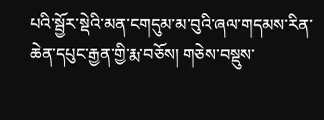པའི་སྦྱོར་སྡེའི་མན་ངགདུམ་མ་བུའི་ཞལ་གདམས་རིན་ཆེན་དཔུང་རྒྱན་གྱི་རྨ་བཅོས། གཅེས་བསྡུས་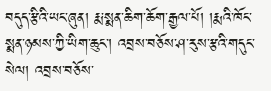བདུད་རྩིའི་ཡང་ཞུན། རྨ་སྨན་ཆིག་ཆོག་རྒྱལ་པོ། །རྨའི་ཁོང་སྨན་ཉམས་ཀྱི་ཡིག་ཆུང་། འབྲས་བཅོས་ཤ་རུས་རྩའི་གདུང་སེལ། འབྲས་བཅོས་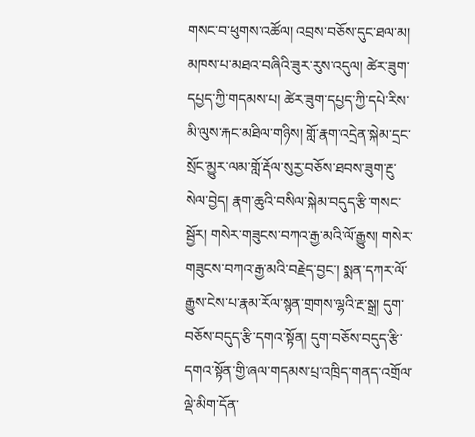གསང་བ་ཕུགས་འཚོལ། འབྲས་བཅོས་དུང་ཐལ་མ། མཁས་པ་མཐའ་བཞིའི་ཟུར་རུས་འདུལ། ཚེར་ཟུག་དཔྱད་ཀྱི་གདམས་པ། ཚེར་ཟུག་དཔྱད་ཀྱི་དཔེ་རིས་མི་ལུས་རྐང་མཐིལ་གཉིས། གློ་རྣག་འདྲེན་སྐེམ་དྲང་སྲོང་མྱུར་ལམ་གློ་རྡོལ་སུརྱ་བཅོས་ཐབས་ཟུག་རྔུ་སེལ་བྱེད། རྣག་ཆུའི་བསིལ་སྐེམ་བདུད་རྩི་གསང་སྦྱོར། གསེར་གཟུངས་བཀའ་རྒྱ་མའི་ལོ་རྒྱུས། གསེར་གཟུངས་བཀའ་རྒྱ་མའི་བརྗེད་བྱང་། སྨན་དཀར་ལོ་རྒྱུས་ངེས་པ་རྣམ་རོལ་སྙན་གྲགས་ལྷའི་རྔ་སྒྲ། དུག་བཅོས་བདུད་རྩི་དགའ་སྟོན། དུག་བཅོས་བདུད་རྩི་དགའ་སྟོན་གྱི་ཞལ་གདམས་པྲ་འཁྲིད་གནད་འགྲོལ་ལྡེ་མིག་དོན་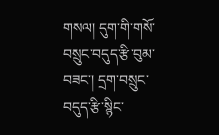གསལ། དུག་གི་གསོ་བསྲུང་བདུད་རྩི་བུམ་བཟང་། དྲག་བསྲུང་བདུད་རྩི་སྙིང་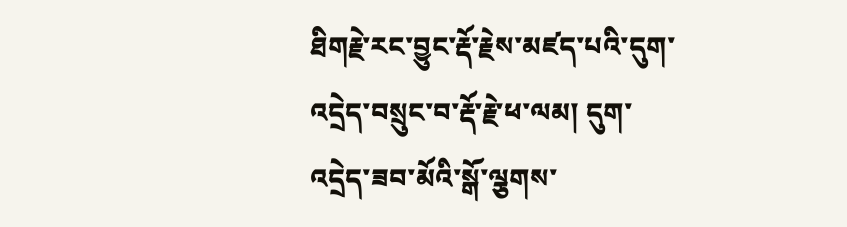ཐིགརྗེ་རང་བྱུང་རྡོ་རྗེས་མཛད་པའི་དུག་འདྲེད་བསྲུང་བ་རྡོ་རྗེ་ཕ་ལམ། དུག་འདྲེད་ཟབ་མོའི་སྒོ་ལྕགས་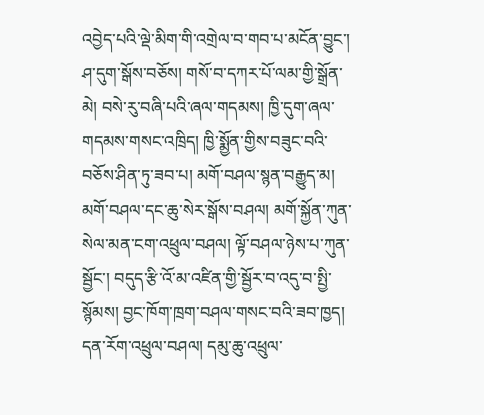འབྱེད་པའི་ལྡེ་མིག་གི་འགྲེལ་བ་གབ་པ་མངོན་བྱུང་། ཤ་དུག་སྒོས་བཅོས། གསོ་བ་དཀར་པོ་ལམ་གྱི་སྒྲོན་མེ། བསེ་རུ་བཞི་པའི་ཞལ་གདམས། ཁྱི་དུག་ཞལ་གདམས་གསང་འཁྲིད། ཁྱི་སྨྱོན་གྱིས་བཟུང་བའི་བཅོས་ཤིན་ཏུ་ཟབ་པ། མགོ་བཤལ་སྙན་བརྒྱུད་མ། མགོ་བཤལ་དང་ཆུ་སེར་སྒོས་བཤལ། མགོ་སྐྱོན་ཀུན་སེལ་མན་ངག་འཕྲུལ་བཤལ། ལྟོ་བཤལ་ཉེས་པ་ཀུན་སྦྱོང་། བདུད་རྩི་འོ་མ་འཛིན་གྱི་སྦྱོར་བ་འདུ་བ་སྤྱི་སྙོམས། བྱང་ཁོག་ཁྲག་བཤལ་གསང་བའི་ཟབ་ཁྱད། དན་རོག་འཕྲུལ་བཤལ། དམུ་ཆུ་འཕྲུལ་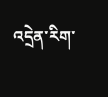འདྲེན་རིག་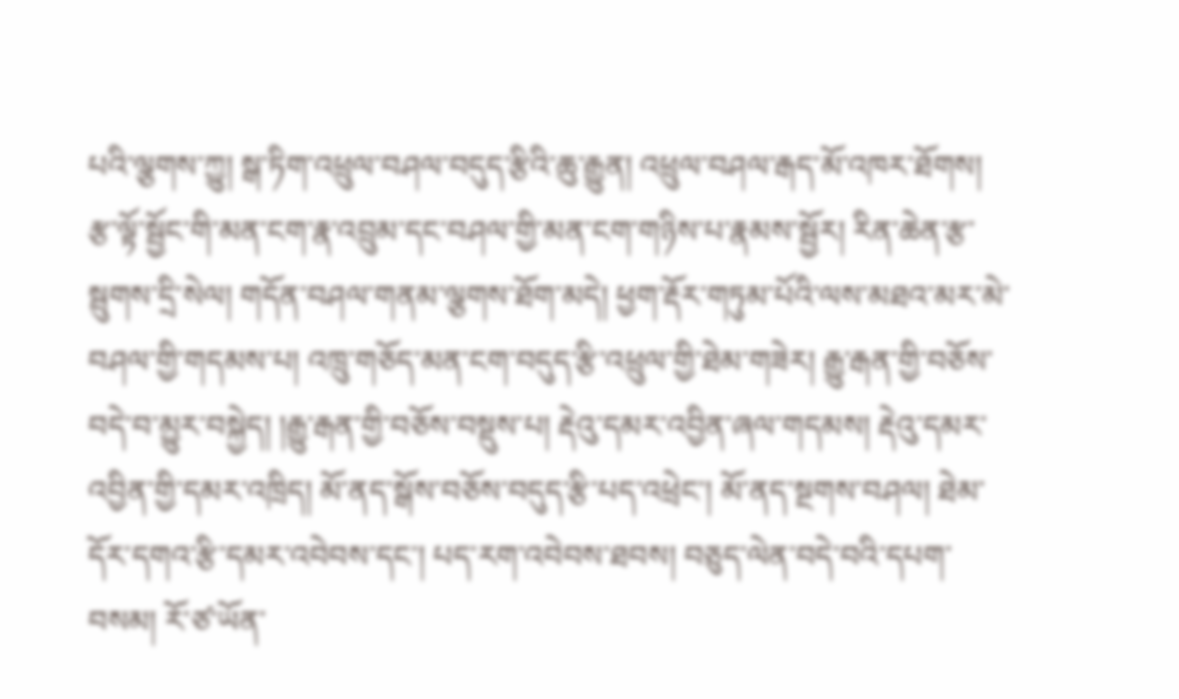པའི་ལྕགས་ཀྱུ། སྒ་ཏིག་འཕྲུལ་བཤལ་བདུད་རྩིའི་ཆུ་རྒྱུན། འཕྲུལ་བཤལ་རྒད་མོ་འཁར་ཐོགས། རྩ་ལྟོ་སྦྱོང་གི་མན་ངག་རྣ་འབྲུམ་དང་བཤལ་གྱི་མན་ངག་གཉིས་པ་རྣམས་སྦྱོར། རིན་ཆེན་རྩ་སྦུགས་དྲི་སེལ། གདོན་བཤལ་གནམ་ལྕགས་ཐོག་མདེ། ཕྱག་རྡོར་གཏུམ་པོའི་ལས་མཐའ་མར་མེ་བཤལ་གྱི་གདམས་པ། འཁྲུ་གཅོད་མན་ངག་བདུད་རྩི་འཕྲུལ་གྱི་ཐེམ་གཟེར། རྒྱུ་རྒན་གྱི་བཅོས་བདེ་བ་མྱུར་བསྐྱེད། །རྒྱུ་རྒན་གྱི་བཅོས་བསྡུས་པ། རྡེའུ་དམར་འབྱིན་ཞལ་གདམས། རྡེའུ་དམར་འབྱིན་གྱི་དམར་འཁྲིད། མོ་ནད་སྒོས་བཅོས་བདུད་རྩི་པད་འཕྲེང་། མོ་ནད་སྔགས་བཤལ། ཐེམ་དོར་དགའ་རྩི་དམར་འབེབས་དང་། པད་རག་འབེབས་ཐབས། བཅུད་ལེན་བདེ་བའི་དཔག་བསམ། རོ་ཙ་ཡོན་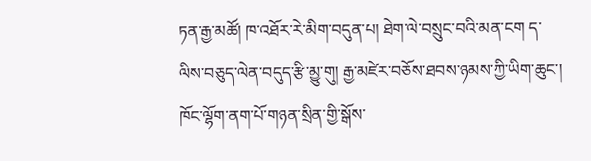ཏན་རྒྱ་མཚོ། ཁ་འཐོར་རེ་མིག་བདུན་པ། ཐེག་ལེ་བསྲུང་བའི་མན་ངག ད་ལིས་བཅུད་ལེན་བདུད་རྩི་མྱུ་གུ། རྒྱ་མཛེར་བཅོས་ཐབས་ཉམས་ཀྱི་ཡིག་ཆུང་། ཁོང་ལྷོག་ནག་པོ་གཉན་སྲིན་གྱི་སྒོས་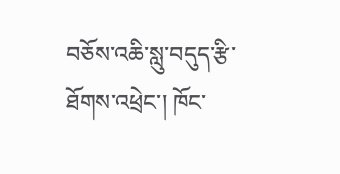བཅོས་འཆི་སླུ་བདུད་རྩི་ཐོགས་འཕྲེང་། ཁོང་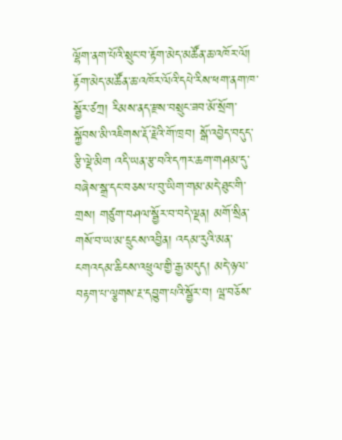ལྷོག་ནག་པོའི་སྲུང་བ་རྟོག་མེད་མཚོན་ཆ་འཁོར་ལོ། རྟོག་མེད་མཚོན་ཆ་འཁོར་ལོའི་དཔེ་རིས་ཕག་ནག་ཁ་སྦྱོར་ཙཀྲ། རིམས་ནད་རྫས་བསྲུང་ཟབ་མོ་སྲོག་སྐྱོབས་མི་འཇིགས་རྡོ་རྗེའི་གོ་ཁྲབ། སྒོ་འབྱེད་བདུད་རྩི་ལྡེ་མིག འདི་ཡན་རྩ་བའི་དཀར་ཆག་གཤམ་དུ་བཞེས་སྒྲ་དང་བཅས་པ་བུ་ཡིག་གམ་མདེ་ཐུང་གི་གྲས། གཙུག་བཤལ་སྦྱོར་བ་བདེ་ལྡན། མགོ་སྲིན་གསོ་བ་ཡ་མ་དྲུངས་འབྱིན། འདམ་རུའི་མན་ངགའདམ་ཆིངས་འཕྲུལ་གྱི་རྒྱ་མདུད། མདེ་ཉལ་བརྟག་པ་ལྕགས་རྔ་དབྱུག་པའི་སྦྱོར་བ། ལྦ་བཅོས་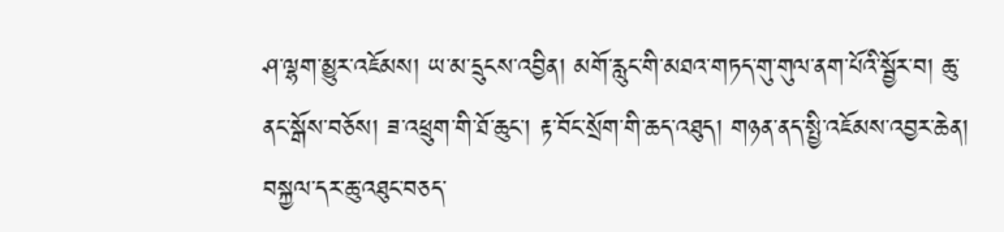ཤ་ལྷག་མྱུར་འཇོམས། ཡ་མ་དྲུངས་འབྱིན། མགོ་རླུང་གི་མཐའ་གཏད་གུ་གུལ་ནག་པོའི་སྦྱོར་བ། ཆུ་ནང་སྒོས་བཅོས། ཟ་འཕྲུག་གི་ཐོ་ཆུང་། རྟ་བོང་སྲོག་གི་ཆད་འཐུད། གཉན་ནད་སྤྱི་འཇོམས་འབྱར་ཆེན། བསྐྱལ་དར་ཆུ་འཐུང་བཅད་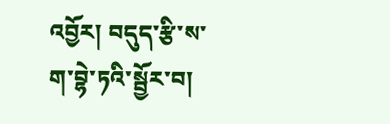འབྱོར། བདུད་རྩི་ས་ག་བྷེ་ཏའི་སྦྱོར་བ།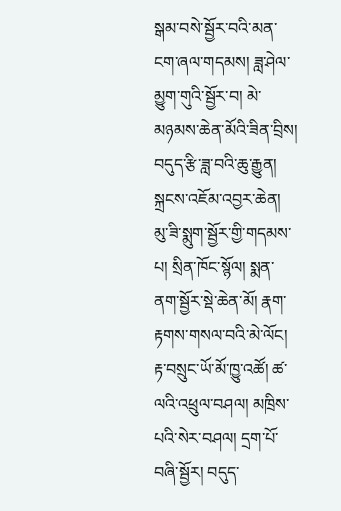སྒམ་བསེ་སྦྱོར་བའི་མན་ངག་ཞལ་གདམས། ཟླ་ཤེལ་མྱུག་གུའི་སྦྱོར་བ། མེ་མཉམས་ཆེན་མོའི་ཟིན་བྲིས། བདུད་རྩི་ཟླ་བའི་ཆུ་རྒྱུན། སྐྲངས་འཇོམ་འབྱར་ཆེན། མུ་ཟི་སྨུག་སྦྱོར་གྱི་གདམས་པ། སྲིན་ཁོང་སྙོལ། སྨན་ནག་སྦྱོར་སྡེ་ཆེན་མོ། རྣག་རྟགས་གསལ་བའི་མེ་ལོང། རྟ་བསྲུང་ཡོ་མོ་ཁྱུ་འཚོ། ཚ་ལའི་འཕྲུལ་བཤལ། མཁྲིས་པའི་སེར་བཤལ། དྲག་པོ་བཞི་སྦྱོར། བདུད་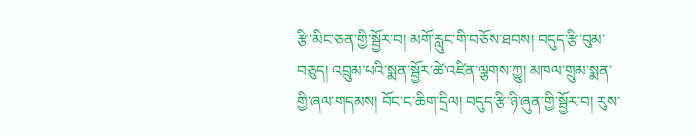རྩི་མིང་ཅན་གྱི་སྦྱོར་བ། མགོ་རླུང་གི་བཅོས་ཐབས། བདུད་རྩི་བུམ་བཅུད། འབྲུམ་པའི་སྨན་སྦྱོར་ཚེ་འཛིན་ལྕགས་ཀྱུ། མཁལ་གྲུམ་སྨན་གྱི་ཞལ་གདམས། བོང་ང་ཆིག་དྲིལ། བདུད་རྩི་ཉི་ཞུན་གྱི་སྦྱོར་བ། རུས་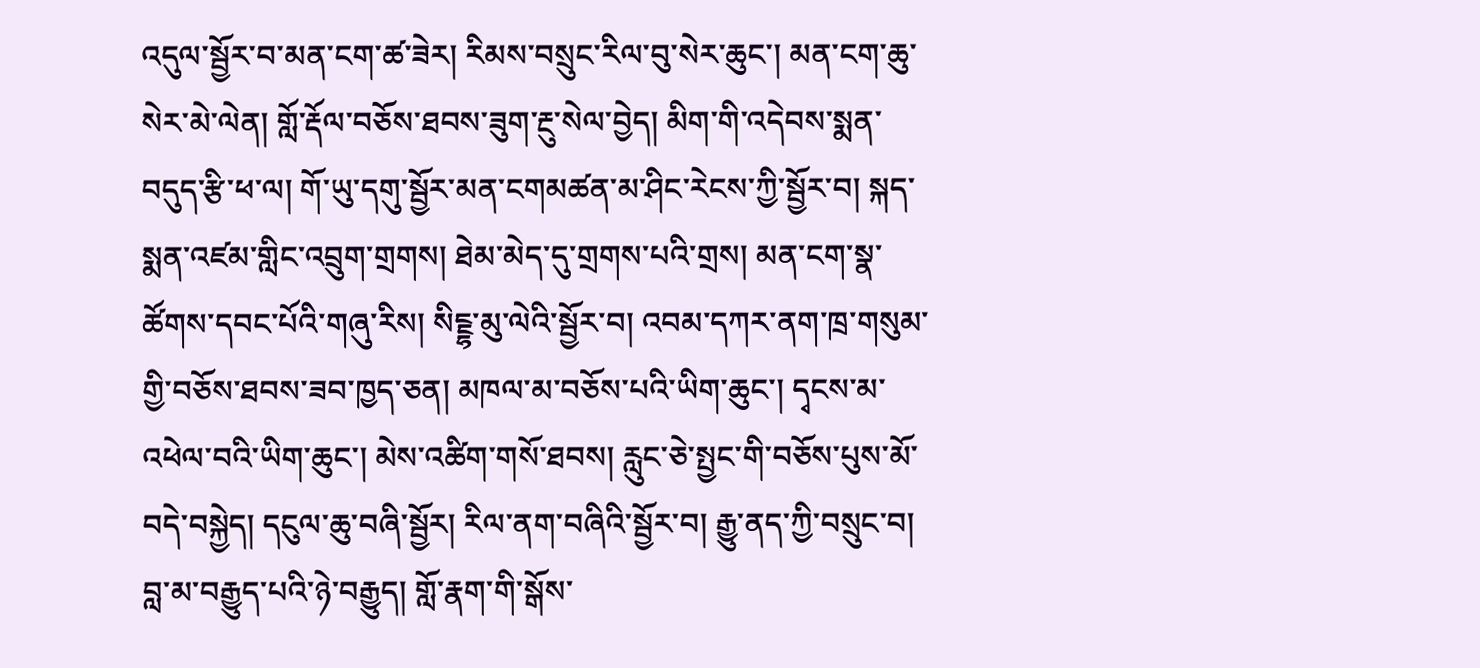འདུལ་སྦྱོར་བ་མན་ངག་ཚ་ཟེར། རིམས་བསྲུང་རིལ་བུ་སེར་ཆུང་། མན་ངག་ཆུ་སེར་མེ་ལེན། གློ་རྡོལ་བཅོས་ཐབས་ཟུག་རྔུ་སེལ་བྱེད། མིག་གི་འདེབས་སྨན་བདུད་རྩི་ཕ་ལ། གོ་ཡུ་དགུ་སྦྱོར་མན་ངགམཚན་མ་ཤིང་རེངས་ཀྱི་སྦྱོར་བ། སྐད་སྨན་འཛམ་གླིང་འབྲུག་གྲགས། ཐེམ་མེད་དུ་གྲགས་པའི་གྲས། མན་ངག་སྣ་ཚོགས་དབང་པོའི་གཞུ་རིས། སིངྔྷ་མུ་ལེའི་སྦྱོར་བ། འབམ་དཀར་ནག་ཁྲ་གསུམ་གྱི་བཅོས་ཐབས་ཟབ་ཁྱད་ཅན། མཁལ་མ་བཅོས་པའི་ཡིག་ཆུང་། དྭངས་མ་འཕེལ་བའི་ཡིག་ཆུང་། མེས་འཚིག་གསོ་ཐབས། རླུང་ཅེ་སྤྱང་གི་བཅོས་པུས་མོ་བདེ་བསྐྱེད། དངུལ་ཆུ་བཞི་སྦྱོར། རིལ་ནག་བཞིའི་སྦྱོར་བ། རྒྱུ་ནད་ཀྱི་བསྲུང་བ། བླ་མ་བརྒྱུད་པའི་ཉེ་བརྒྱུད། གློ་རྣག་གི་སྒོས་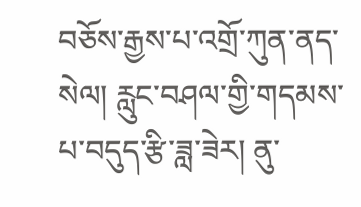བཅོས་རྒྱས་པ་འགྲོ་ཀུན་ནད་སེལ། རླུང་བཤལ་གྱི་གདམས་པ་བདུད་རྩི་ཟླ་ཟེར། ནུ་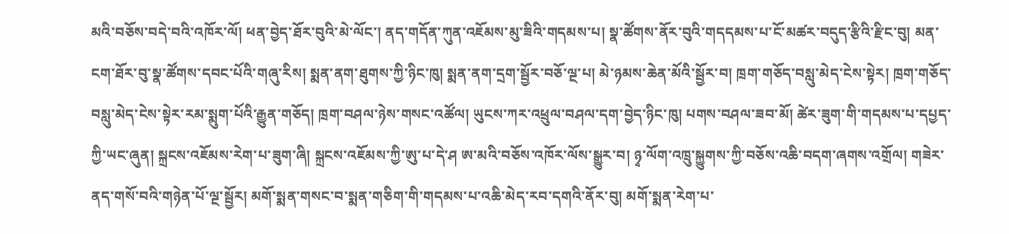མའི་བཅོས་བདེ་བའི་འཁོར་ལོ། ཕན་བྱེད་ཐོར་བུའི་མེ་ལོང་། ནད་གདོན་ཀུན་འཇོམས་མུ་ཟིའི་གདམས་པ། སྣ་ཚོགས་ནོར་བུའི་གདདམས་པ་ངོ་མཚར་བདུད་རྩིའི་རྫིང་བུ། མན་ངག་ཐོར་བུ་སྣ་ཚོགས་དབང་པོའི་གཞུ་རིས། སྨན་ནག་ཐུགས་ཀྱི་ཉིང་ཁུ། སྨན་ནག་དྲག་སྦྱོར་བཅོ་ལྔ་པ། མེ་ཉམས་ཆེན་མོའི་སྦྱོར་བ། ཁྲག་གཅོད་བསླུ་མེད་ངེས་སྟེར། ཁྲག་གཅོད་བསླུ་མེད་ངེས་སྟེར་རམ་སྨུག་པོའི་རྒྱུན་གཅོད། ཁྲག་བཤལ་ཉེས་གསང་འཚོལ། ཡུངས་ཀར་འཕྲུལ་བཤལ་དག་བྱེད་ཉིང་ཁུ། པགས་བཤལ་ཟབ་མོ། ཚེར་ཟུག་གི་གདམས་པ་དཔྱད་ཀྱི་ཡང་ཞུན། སྐྲངས་འཇོམས་རེག་པ་ཟུག་ཞི། སྐྲངས་འཇོམས་ཀྱི་ཨུ་པ་དེ་ཤ ཨ་མའི་བཅོས་འཁོར་ལོས་སྒྱུར་བ། ཉྭ་ལོག་འཁྲུ་སྐྱུགས་ཀྱི་བཅོས་འཆི་བདག་ཞགས་འགྲོལ། གཟེར་ནད་གསོ་བའི་གཉེན་པོ་ལྔ་སྦྱོར། མགོ་སྨན་གསང་བ་སྨན་གཅིག་གི་གདམས་པ་འཆི་མེད་རབ་དགའི་ནོར་བུ། མགོ་སྨན་རེག་པ་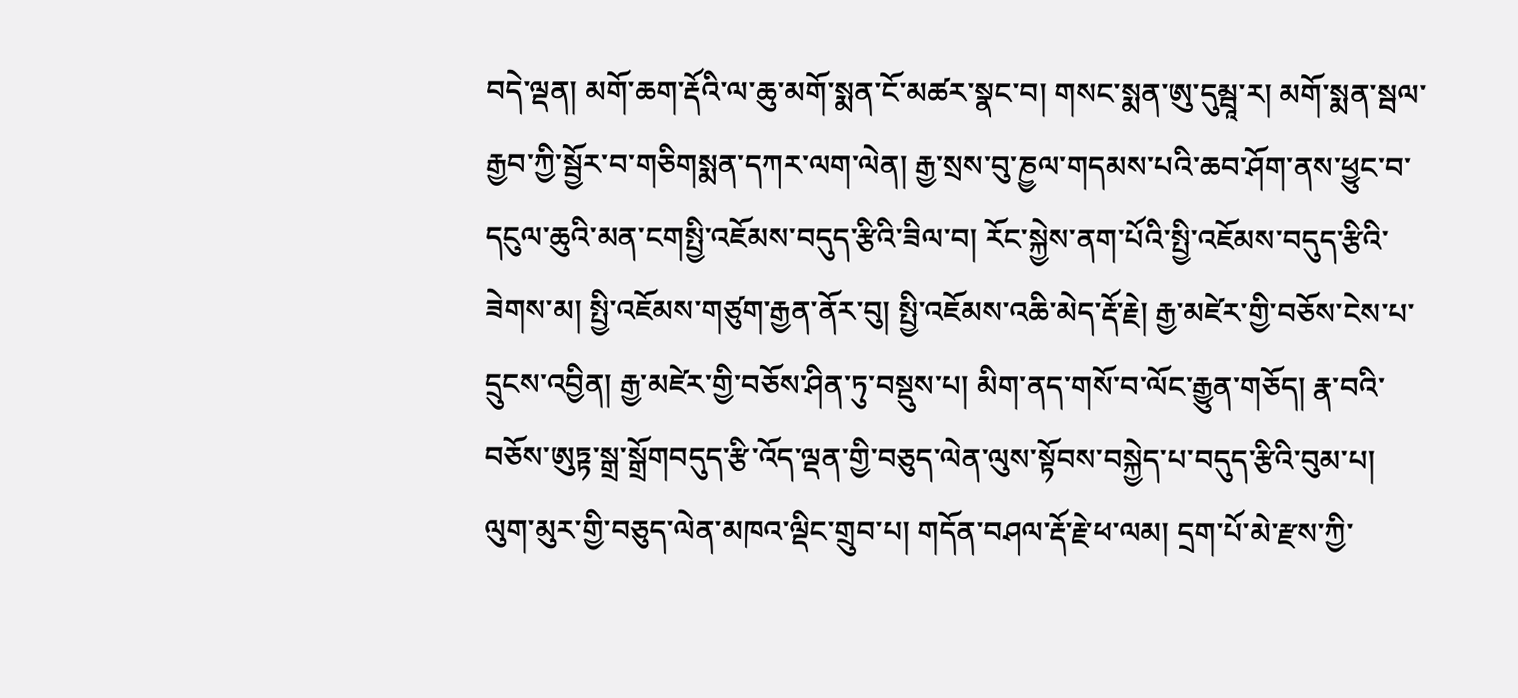བདེ་ལྡན། མགོ་ཆག་རྡོའི་ལ་ཆུ་མགོ་སྨན་ངོ་མཚར་སྣང་བ། གསང་སྨན་ཨུ་དུམྦཱ་ར། མགོ་སྨན་སྦལ་རྒྱབ་ཀྱི་སྦྱོར་བ་གཅིགསྨན་དཀར་ལག་ལེན། རྒྱ་སྲས་བུ་ཎྱལ་གདམས་པའི་ཆབ་ཤོག་ནས་ཕྱུང་བ་དངུལ་ཆུའི་མན་ངགསྤྱི་འཇོམས་བདུད་རྩིའི་ཟིལ་བ། རོང་སྐྱེས་ནག་པོའི་སྤྱི་འཇོམས་བདུད་རྩིའི་ཟེགས་མ། སྤྱི་འཇོམས་གཙུག་རྒྱན་ནོར་བུ། སྤྱི་འཇོམས་འཆི་མེད་རྡོ་རྗེ། རྒྱ་མཛེར་གྱི་བཅོས་ངེས་པ་དྲུངས་འབྱིན། རྒྱ་མཛེར་གྱི་བཅོས་ཤིན་ཏུ་བསྡུས་པ། མིག་ནད་གསོ་བ་ལོང་རྒྱུན་གཅོད། རྣ་བའི་བཅོས་ཨུཏྟ་སྒྲ་སྒྲོགབདུད་རྩི་འོད་ལྡན་གྱི་བཅུད་ལེན་ལུས་སྟོབས་བསྐྱེད་པ་བདུད་རྩིའི་བུམ་པ། ལུག་མུར་གྱི་བཅུད་ལེན་མཁའ་ལྡིང་གྲུབ་པ། གདོན་བཤལ་རྡོ་རྗེ་ཕ་ལམ། དྲག་པོ་མེ་རྫས་ཀྱི་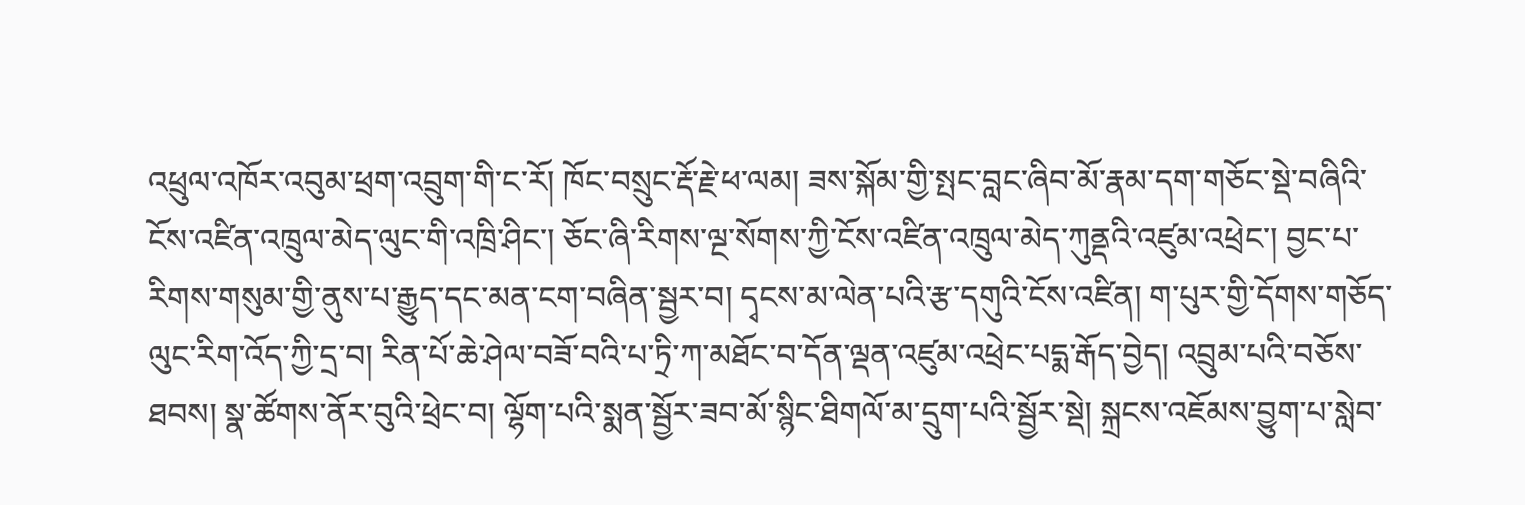འཕྲུལ་འཁོར་འབུམ་ཕྲག་འབྲུག་གི་ང་རོ། ཁོང་བསྲུང་རྡོ་རྗེ་ཕ་ལམ། ཟས་སྐོམ་གྱི་སྤང་བླང་ཞིབ་མོ་རྣམ་དག་གཅོང་སྡེ་བཞིའི་ངོས་འཛིན་འཁྲུལ་མེད་ལུང་གི་འཁྲི་ཤིང་། ཅོང་ཞི་རིགས་ལྔ་སོགས་ཀྱི་ངོས་འཛིན་འཁྲུལ་མེད་ཀུནྡའི་འཛུམ་འཕྲེང་། བྱང་པ་རིགས་གསུམ་གྱི་ནུས་པ་རྒྱུད་དང་མན་ངག་བཞིན་སྦྱར་བ། དྭངས་མ་ལེན་པའི་རྩ་དགུའི་ངོས་འཛིན། ག་པུར་གྱི་དོགས་གཅོད་ལུང་རིག་འོད་ཀྱི་དྲ་བ། རིན་པོ་ཆེ་ཤེལ་བཟོ་བའི་པ་ཏྲི་ཀ་མཐོང་བ་དོན་ལྡན་འཛུམ་འཕྲེང་པདྨ་རྒོད་བྱེད། འབྲུམ་པའི་བཅོས་ཐབས། སྣ་ཚོགས་ནོར་བུའི་ཕྲེང་བ། ལྷོག་པའི་སྨན་སྦྱོར་ཟབ་མོ་སྙིང་ཐིགལོ་མ་དྲུག་པའི་སྦྱོར་སྡེ། སྐྲངས་འཇོམས་བྱུག་པ་སླེབ་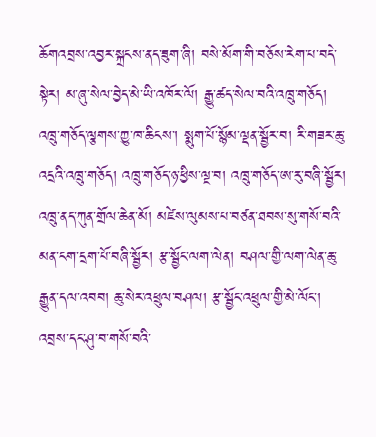ཆོགའབྲས་འབྱར་སྐྲངས་ནད་ཟུག་ཞི། བསེ་མོག་གི་བཅོས་རེག་པ་བདེ་སྟེར། མ་ཞུ་སེལ་བྱེད་མེ་ཡི་འཁོར་ལོ། རྒྱུ་ཚད་སེལ་བའི་འཁྲུ་གཅོད། འཁྲུ་གཅོད་ལྕགས་ཀྱུ་ཁ་ཆིངས་། སྨུག་པོ་སྙོམ་ལྡན་སྦྱོར་བ། རི་གཟར་ཆུ་འདྲའི་འཁྲུ་གཅོད། འཁྲུ་གཅོད་ཉ་ཕྱིས་ལྔ་བ། འཁྲུ་གཅོད་ཨ་རུ་བཞི་སྦྱོར། འཁྲུ་ནད་ཀུན་གྲོལ་ཆེན་མོ། མཛེས་ལུམས་པ་བཙན་ཐབས་སུ་གསོ་བའི་མན་ངག་དྲག་པོ་བཞི་སྦྱོར། རྩ་སྦྱོང་ལག་ལེན། བཤལ་གྱི་ལག་ལེན་ཆུ་རྒྱུན་དལ་འབབ། ཆུ་སེར་འཕྲུལ་བཤལ། རྩ་སྦྱོང་འཕྲུལ་གྱི་མེ་ལོང་། འབྲས་དང་ཤུ་བ་གསོ་བའི་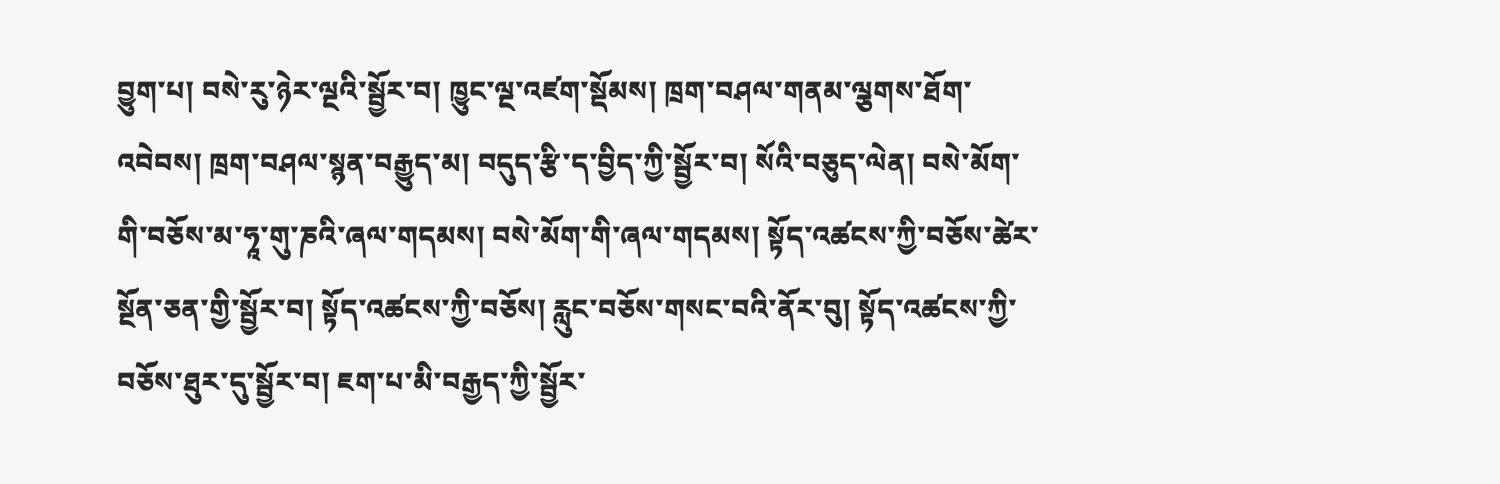བྱུག་པ། བསེ་རུ་ཉེར་ལྔའི་སྦྱོར་བ། ཁྱུང་ལྔ་འཛག་སྡོམས། ཁྲག་བཤལ་གནམ་ལྕགས་ཐོག་འབེབས། ཁྲག་བཤལ་སྙན་བརྒྱུད་མ། བདུད་རྩི་ད་བྱིད་ཀྱི་སྦྱོར་བ། སོའི་བཅུད་ལེན། བསེ་མོག་གི་བཅོས་མ་ཧཱ་གུ་ཎའི་ཞལ་གདམས། བསེ་མོག་གི་ཞལ་གདམས། སྟོད་འཚངས་ཀྱི་བཅོས་ཚེར་སྔོན་ཅན་གྱི་སྦྱོར་བ། སྟོད་འཚངས་ཀྱི་བཅོས། རླུང་བཅོས་གསང་བའི་ནོར་བུ། སྟོད་འཚངས་ཀྱི་བཅོས་ཐུར་དུ་སྦྱོར་བ། ཇག་པ་མི་བརྒྱད་ཀྱི་སྦྱོར་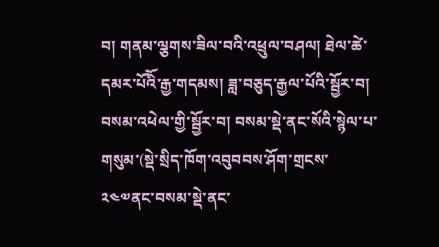བ། གནམ་ལྕགས་ཟིལ་བའི་འཕྲུལ་བཤལ། ཐེལ་ཚེ་དམར་པོའིོ་རྒྱ་གདམས། ཟླ་བཅུད་རྒྱལ་པོའི་སྦྱོར་བ། བསམ་འཕེལ་གྱི་སྦྱོར་བ། བསམ་སྡེ་ནང་སོའི་སྙེལ་པ་གསུམ་(སྡེ་སྲིད་ཁོག་འབུབབས་ཤོག་གྲངས་༢༤༧ནང་བསམ་སྡེ་ནང་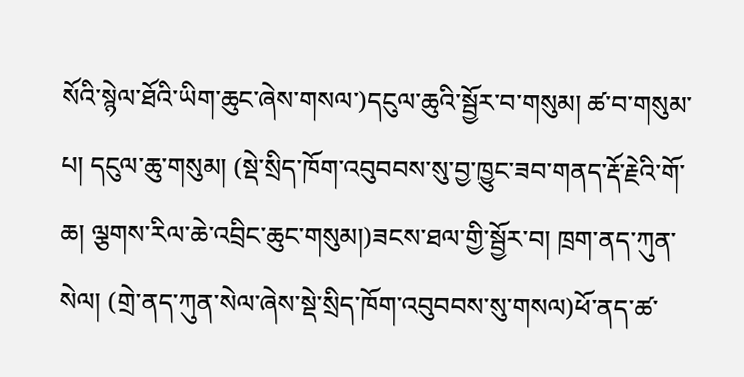སོའི་སྙེལ་ཐོའི་ཡིག་ཆུང་ཞེས་གསལ་)དངུལ་ཆུའི་སྦྱོར་བ་གསུམ། ཚ་བ་གསུམ་པ། དངུལ་ཆུ་གསུམ། (སྡེ་སྲིད་ཁོག་འབུབབས་སུ་བྱ་ཁྱུང་ཟབ་གནད་རྡོ་རྗེའི་གོ་ཆ། ལྕགས་རིལ་ཆེ་འབྲིང་ཆུང་གསུམ།)ཟངས་ཐལ་གྱི་སྦྱོར་བ། ཁྲག་ནད་ཀུན་སེལ། (གྲེ་ནད་ཀུན་སེལ་ཞེས་སྡེ་སྲིད་ཁོག་འབུབབས་སུ་གསལ)ཕོ་ནད་ཚ་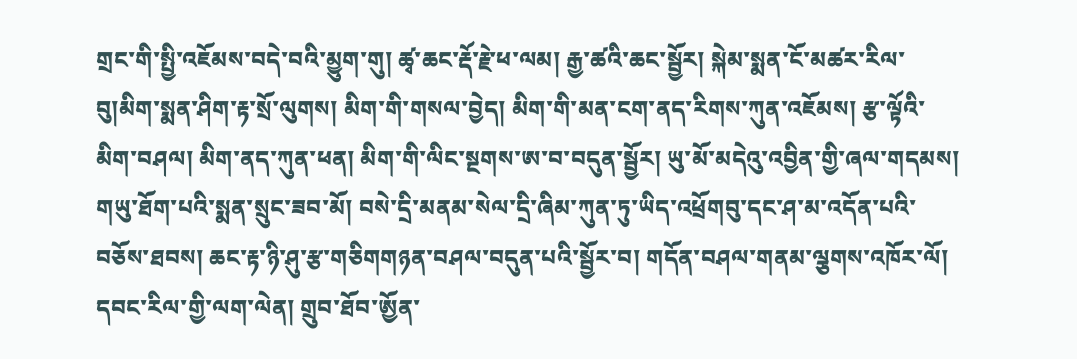གྲང་གི་སྤྱི་འཇོམས་བདེ་བའི་མྱུག་གུ། ཚྭ་ཆང་རྡོ་རྗེ་ཕ་ལམ། རྒྱ་ཚའི་ཆང་སྦྱོར། སྐེམ་སྨན་ངོ་མཚར་རིལ་བུ།མིག་སྨན་ཤིག་རྟ་སྲོ་ལུགས། མིག་གི་གསལ་བྱེད། མིག་གི་མན་ངག་ནད་རིགས་ཀུན་འཇོམས། རྩ་ལྟོའི་མིག་བཤལ། མིག་ནད་ཀུན་ཕན། མིག་གི་ལིང་སྔགས་ཨ་བ་བདུན་སྦྱོར། ཡུ་མོ་མདེའུ་འབྱིན་གྱི་ཞལ་གདམས། གཡུ་ཐོག་པའི་སྨན་སྲུང་ཟབ་མོ། བསེ་དྲི་མནམ་སེལ་དྲི་ཞིམ་ཀུན་ཏུ་ཡིད་འཕྲོགབུ་དང་ཤ་མ་འདོན་པའི་བཅོས་ཐབས། ཆང་རྟ་ཉི་ཤུ་རྩ་གཅིགགཉན་བཤལ་བདུན་པའི་སྦྱོར་བ། གདོན་བཤལ་གནམ་ལྕགས་འཁོར་ལོ། དབང་རིལ་གྱི་ལག་ལེན། གྲུབ་ཐོབ་ཨྱོན་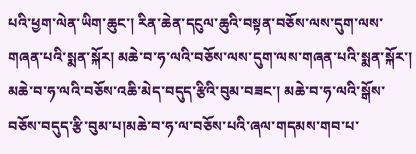པའི་ཕྱག་ལེན་ཡིག་ཆུང་། རིན་ཆེན་དངུལ་ཆུའི་བསྟན་བཅོས་ལས་དུག་ལས་གཞན་པའི་སྨན་སྐོར། མཆེ་བ་ཧ་ལའི་བཅོས་ལས་དུག་ལས་གཞན་པའི་སྨན་སྐོར་། མཆེ་བ་ཧ་ལའི་བཅོས་འཆི་མེད་བདུད་རྩིའི་བུམ་བཟང་། མཆེ་བ་ཧ་ལའི་སྒོས་བཅོས་བདུད་རྩི་བུམ་པ།མཆེ་བ་ཧ་ལ་བཅོས་པའི་ཞལ་གདམས་གབ་པ་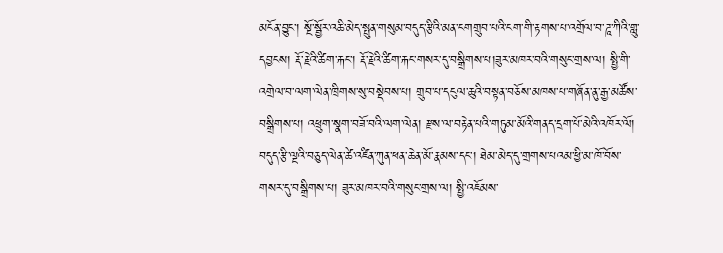མངོན་བྱུང་། སྔོ་སྦྱོར་འཆི་མེད་སྤུན་གསུམ་བདུད་རྩིའི་མན་ངགགྲུབ་པའི་ངག་གི་རྟགས་པ་འགྲོལ་བ་ཌཱ་ཀིའི་གླུ་དབྱངས། རྡོ་རྗེའི་ཚིག་རྐང་། རྡོ་རྗེའི་ཚིག་རྐང་གསར་དུ་བསྒྲིགས་པ།ཟུར་མཁར་བའི་གསུང་གྲས་ལ། སྤྱི་གི་འགྲེལ་བ་ལག་ལེན་ཁྲིགས་སུ་བསྡེབས་པ། གྲུབ་པ་དངུལ་ཆུའི་བསྟན་བཅོས་མཁས་པ་གཞོན་ནུ་རྒྱ་མཚོས་བསྒྲིགས་པ། འཕྲུག་སྣག་བཟོ་བའི་ལག་ལེན། རྫས་ལ་བརྟེན་པའི་གཏུམ་མོའི་གནད་དྲག་པོ་མེའི་འཁོར་ལོ། བདུད་རྩི་ལྔའི་བཅུད་ལེན་ཚེ་འཛིན་ཀུན་ཕན་ཆེན་མོ་རྣམས་དང་། ཐེམ་མེད་དུ་གྲགས་པའམ་ཕྱི་མ་ཁོ་བོས་གསར་དུ་བསྒྲིགས་པ། ཟུར་མཁར་བའི་གསུང་གྲས་ལ། སྤྱི་འཇོམས་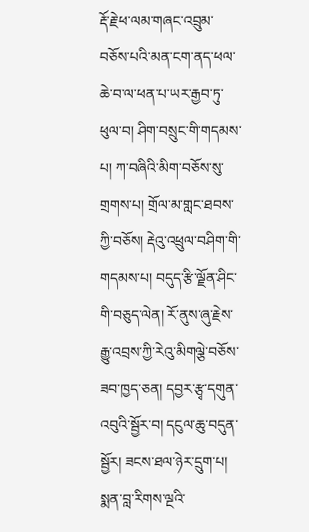རྡོ་རྗེ་ཕ་ལམ་གཞང་འབྲུམ་བཅོས་པའི་མན་ངག་ནད་ཕལ་ཆེ་བ་ལ་ཕན་པ་ཡར་རྒྱབ་ཏུ་ཕུལ་བ། ཤིག་བསྲུང་གི་གདམས་པ། ཀ་བཞིའི་མིག་བཅོས་སུ་གྲགས་པ། གྲོལ་མ་གླང་ཐབས་ཀྱི་བཅོས། རྡེའུ་འཕྲུལ་བཤིག་གི་གདམས་པ། བདུད་རྩི་ལྗོན་ཤིང་གི་བཅུད་ལེན། རོ་ནུས་ཞུ་རྗེས་རྒྱུ་འབྲས་ཀྱི་རེའུ་མིགལྕེ་བཅོས་ཟབ་ཁྱད་ཅན། དབྱར་རྩྭ་དགུན་འབུའི་སྦྱོར་བ། དངུལ་ཆུ་བདུན་སྦྱོར། ཟངས་ཐལ་ཉེར་དྲུག་པ། སྨན་བླ་རིགས་ལྔའི་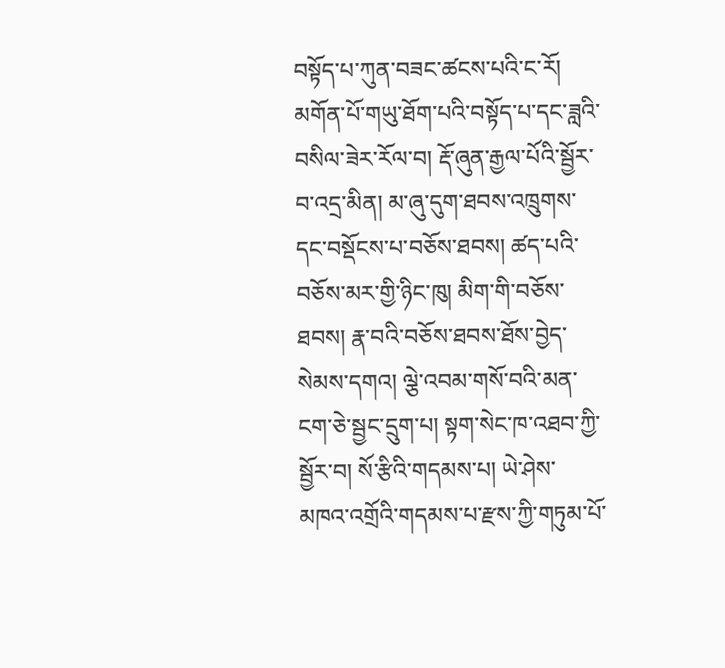བསྟོད་པ་ཀུན་བཟང་ཚངས་པའི་ང་རོ། མགོན་པོ་གཡུ་ཐོག་པའི་བསྟོད་པ་དང་ཟླའི་བསིལ་ཟེར་རོལ་བ། རྡོ་ཞུན་རྒྱལ་པོའི་སྦྱོར་བ་འདྲ་མིན། མ་ཞུ་དུག་ཐབས་འཁྲུགས་དང་བསྡོངས་པ་བཅོས་ཐབས། ཚད་པའི་བཅོས་མར་གྱི་ཉིང་ཁུ། མིག་གི་བཅོས་ཐབས། རྣ་བའི་བཅོས་ཐབས་ཐོས་བྱེད་སེམས་དགའ། ལྕེ་འབམ་གསོ་བའི་མན་ངག་ཅེ་སྦྱང་དྲུག་པ། སྟག་སེང་ཁ་འཐབ་ཀྱི་སྦྱོར་བ། སོ་རྩིའི་གདམས་པ། ཡེ་ཤེས་མཁའ་འགྲོའི་གདམས་པ་རྫས་ཀྱི་གཏུམ་པོ་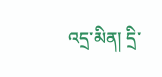འདྲ་མིན། དྲི་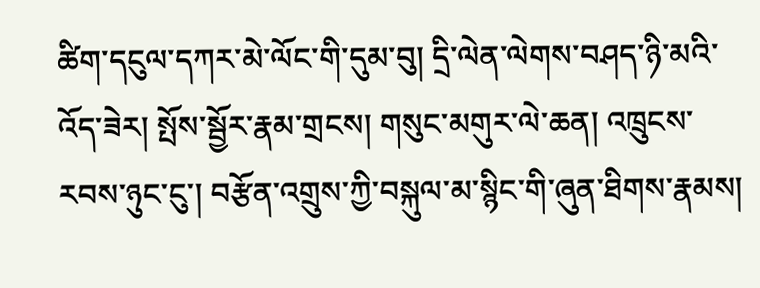ཚིག་དངུལ་དཀར་མེ་ལོང་གི་དུམ་བུ། དྲི་ལེན་ལེགས་བཤད་ཉི་མའི་འོད་ཟེར། སྤོས་སྦྱོར་རྣམ་གྲངས། གསུང་མགུར་ལེ་ཆན། འཁྲུངས་རབས་ཉུང་ངུ་། བརྩོན་འགྲུས་ཀྱི་བསྐུལ་མ་སྙིང་གི་ཞུན་ཐིགས་རྣམས།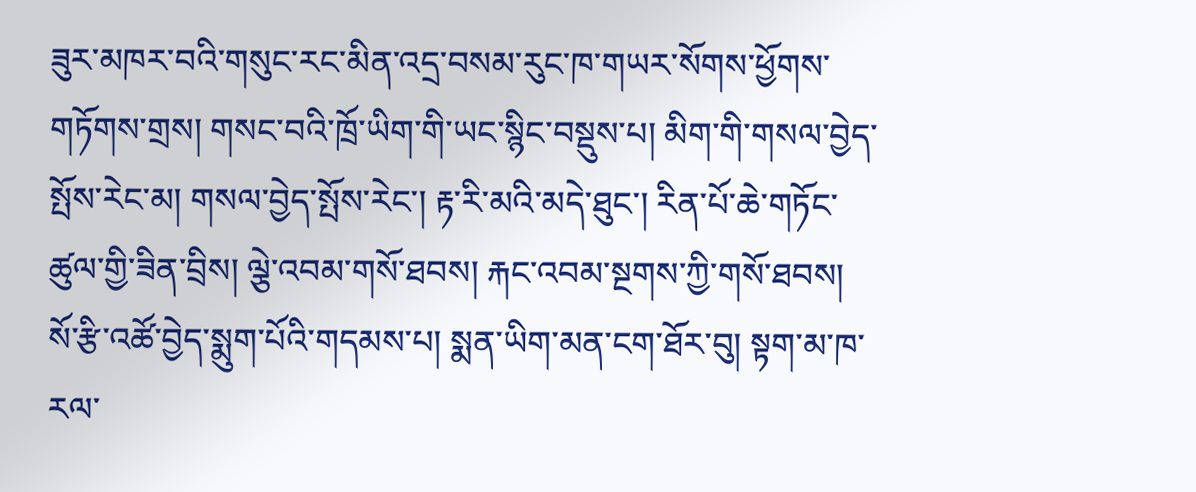ཟུར་མཁར་བའི་གསུང་རང་མིན་འདྲ་བསམ་རུང་ཁ་གཡར་སོགས་ཕྱོགས་གཏོགས་གྲས། གསང་བའི་ཁྲོ་ཡིག་གི་ཡང་སྙིང་བསྡུས་པ། མིག་གི་གསལ་བྱེད་སྤོས་རེང་མ། གསལ་བྱེད་སྤོས་རེང་། རྟ་རི་མའི་མདེ་ཐུང་། རིན་པོ་ཆེ་གཏོང་ཚུལ་གྱི་ཟིན་བྲིས། ལྕེ་འབམ་གསོ་ཐབས། རྐང་འབམ་སྔགས་ཀྱི་གསོ་ཐབས། སོ་རྩི་འཚོ་བྱེད་སྨུག་པོའི་གདམས་པ། སྨན་ཡིག་མན་ངག་ཐོར་བུ། སྟག་མ་ཁ་རལ་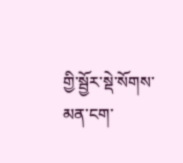གྱི་སྦྱོར་སྡེ་སོགས་མན་ངག་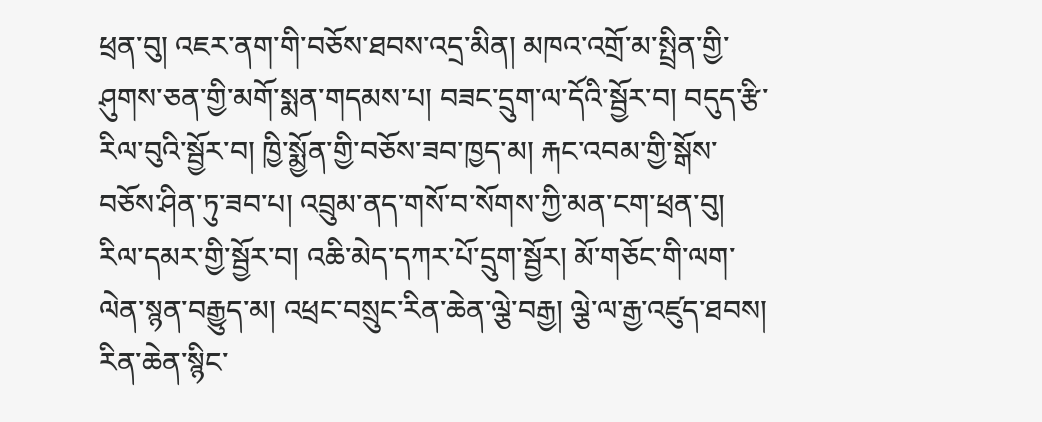ཕྲན་བུ། འཇར་ནག་གི་བཅོས་ཐབས་འདྲ་མིན། མཁའ་འགྲོ་མ་སྤྲིན་གྱི་ཤུགས་ཅན་གྱི་མགོ་སྨན་གདམས་པ། བཟང་དྲུག་ལ་དོའི་སྦྱོར་བ། བདུད་རྩི་རིལ་བུའི་སྦྱོར་བ། ཁྱི་སྨྱོན་གྱི་བཅོས་ཟབ་ཁྱད་མ། རྐང་འབམ་གྱི་སྒོས་བཅོས་ཤིན་ཏུ་ཟབ་པ། འབྲུམ་ནད་གསོ་བ་སོགས་ཀྱི་མན་ངག་ཕྲན་བུ། རིལ་དམར་གྱི་སྦྱོར་བ། འཆི་མེད་དཀར་པོ་དྲུག་སྦྱོར། མོ་གཅོང་གི་ལག་ལེན་སྙན་བརྒྱུད་མ། འཕྲང་བསྲུང་རིན་ཆེན་ལྕེ་བརྒྱ། ལྕེ་ལ་རྒྱ་འཛུད་ཐབས། རིན་ཆེན་སྙིང་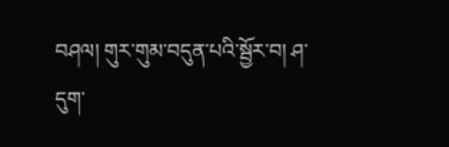བཤལ། གུར་གུམ་བདུན་པའི་སྦྱོར་བ། ཤ་དུག་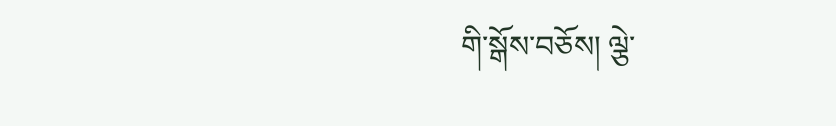གི་སྒོས་བཅོས། ལྕེ་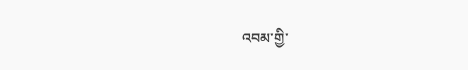འབམ་གྱི་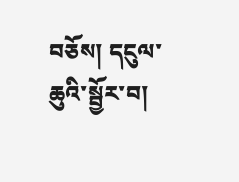བཅོས། དངུལ་ཆུའི་སྦྱོར་བ།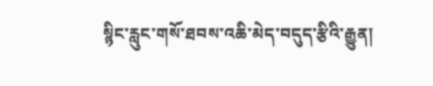སྙིང་རླུང་གསོ་ཐབས་འཆི་མེད་བདུད་རྩིའི་རྒྱུན།